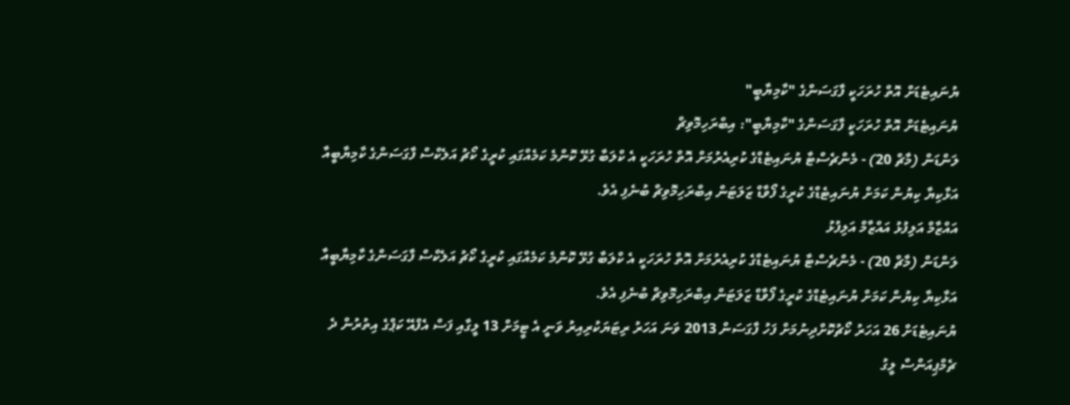ޔުނައިޓެޑަށް އޮތް ހުރަހަކީ ފާގަސަންގެ "ކާމިޔާބީ"
ޔުނައިޓެޑަށް އޮތް ހުރަހަކީ ފާގަސަންގެ "ކާމިޔާބީ": އިބްރަހިމޮވިޗް
ލަންޑަން (މާޗް 20) - މެންޗެސްޓާ ޔުނައިޓެޑްގެ ކުރިއެރުމަށް އޮތް ހުރަހަކީ އެ ކްލަބާ ގުޅޭ ކޮންމެ ކަމެއްގައި ކުރީގެ ކޯޗު އަލެކްސް ފާގަސަންގެ ކާމިޔާބީއާ އަޅާކިޔާ ކިޔުން ކަމަށް ޔުނައިޓެޑްގެ ކުރީގެ ފޯވާޑް ޒަލަޓަން އިބްރަހިމޮވިޗް ބުނެފި އެވެ.
އައްޒާމް އަލިފުޅު އައްޒާމް އަލިފުޅު
ލަންޑަން (މާޗް 20) - މެންޗެސްޓާ ޔުނައިޓެޑްގެ ކުރިއެރުމަށް އޮތް ހުރަހަކީ އެ ކްލަބާ ގުޅޭ ކޮންމެ ކަމެއްގައި ކުރީގެ ކޯޗު އަލެކްސް ފާގަސަންގެ ކާމިޔާބީއާ އަޅާކިޔާ ކިޔުން ކަމަށް ޔުނައިޓެޑްގެ ކުރީގެ ފޯވާޑް ޒަލަޓަން އިބްރަހިމޮވިޗް ބުނެފި އެވެ.
ޔުނައިޓެޑަށް 26 އަހަރު ކޯޗުކޮށްދިނުމަށް ފަހު ފާގަސަން 2013 ވަނަ އަހަރު ރިޓަޔަކުރިއިރު ވަނީ އެ ޓީމަށް 13 ލީގާއި ފަސް އެފްއޭ ކަޕްގެ އިތުރުން ދެ ޗެމްޕިއަންސް ލީގު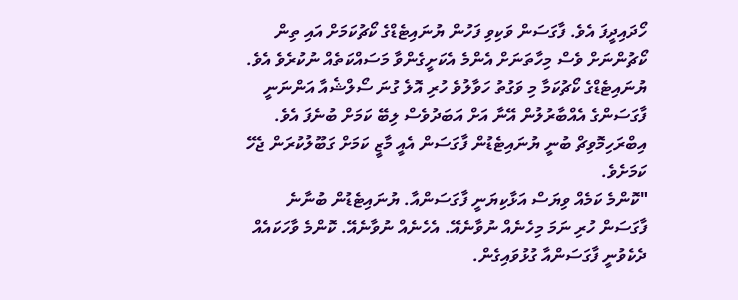ހޯދައިދީފަ އެވެ. ފާގަސަން ވަކިވި ފަހުން ޔުނައިޓެޑްގެ ކޯޗުކަމަށް އައި ތިން ކޯޗުންނަށް ވެސް މިހާތަނަށް އެންމެ އެކަށީގެންވާ މަސައްކަތެއް ނުކުރެވެ އެވެ.
ޔުނައިޓެޑްގެ ކޯޗުކަމާ މި ވަގުތު ހަވާލުވެ ހުރި އޮލެ ގުނަ ސޯލްޝެއާ އަންނަނީ ފާގަސަންގެ އެއްބާރުލުން އޭނާ އަށް އަބަދުވެސް ލިބޭ ކަމަށް ބުނެފަ އެވެ. އިބްރަހިމޮވިޗް ބުނީ ޔުނައިޓެޑުން ފާގަސަން އެއީ މާޒީ ކަމަށް ގަބޫލުކުރަން ޖެހޭ ކަމަށެވެ.
"ކޮންމެ ކަމެއް ވިޔަސް އަޅާކިޔަނީ ފާގަސަންއާ. ޔުނައިޓެޑުން ބުނާނެ ފާގަސަން ހުރި ނަމަ މިހެނެއް ނުވާނެއޭ. އެހެނެއް ނުވާނެއޭ. ކޮންމެ ވާހަކައެއް ދެކެވުނީ ފާގަސަންއާ ގުޅުވައިގެން.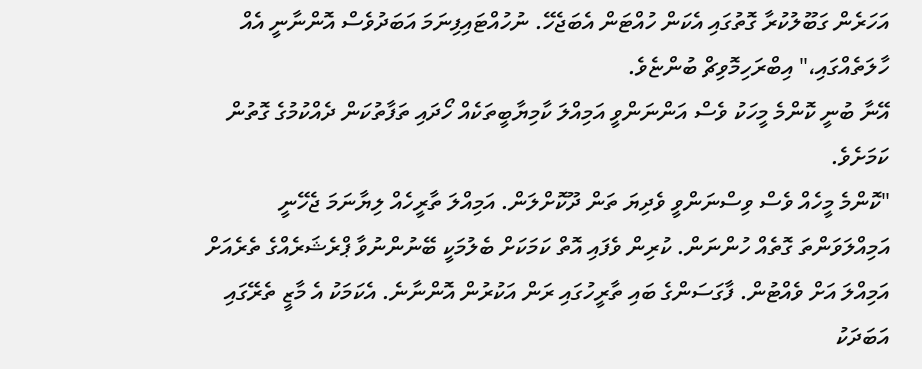އަހަރެން ގަބޫލުކުރާ ގޮތުގައި އެކަން ހުއްޓަން އެބަޖެހޭ. ނުހުއްޓައިފިނަމަ އަބަދުވެސް އޮންނާނީ އެއް ހާލަތެއްގައި،" އިބްރަހިމޮވިޗް ބުންޏެވެ.
އޭނާ ބުނީ ކޮންމެ މީހަކު ވެސް އަންނަންވީ އަމިއްލަ ކާމިޔާބީތަކެއް ހޯދައި ތަފާތުކަން ދެއްކުމުގެ ގޮތުން ކަމަށެވެ.
"ކޮންމެ މީހެއް ވެސް ވިސްނަންވީ ވެދިޔަ ތަން ދޫކޮށްލަން. އަމިއްލަ ތާރީހެއް ލިޔާނަމަ ޖެހޭނީ އަމިއްލަވަންތަ ގޮތެއް ހުންނަން. ކުރިން ވެފައި އޮތް ކަމަކަށް ބެލުމަކީ ބޭނުންނުވާ ޕްރެޝަރެއްގެ ތެރެއަށް އަމިއްލަ އަށް ވެއްޓުން. ފާގަސަންގެ ބައި ތާރީހުގައި ރަން އަކުރުން އޮންނާނެ. އެކަމަކު އެ މާޒީ ތެރޭގައި އަބަދަކު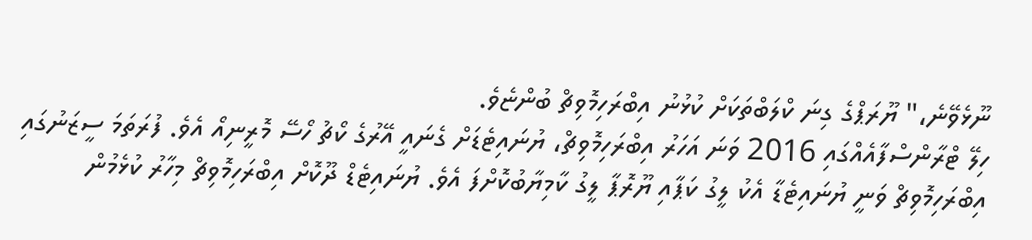ނޫޅެވޭނެ،" ޔޫރަޕްގެ ގިނަ ކްލަބްތަކަށް ކުޅުނު އިބްރަހިމޮވިޗް ބުންޏެވެ.
ހިލޭ ޓްރާންސްފާއެއްގައި 2016 ވަނަ އަހަރު އިބްރަހިމޮވިޗް، ޔުނައިޓެޑަށް ގެނައީ އޭރުގެ ކޯޗު ހޯސޭ މޮރީނިއޯ އެވެ. ފުރަތަމަ ސީޒަނުގައި އިބްރަހިމޮވިޗް ވަނީ ޔުނައިޓެޑާ އެކު ލީގު ކަޕާއި ޔޫރޮޕާ ލީގު ކާމިޔާބުކޮށްފަ އެވެ. ޔުނައިޓެޑް ދޫކޮށް އިބްރަހިމޮވިޗް މިހާރު ކުޅެމުން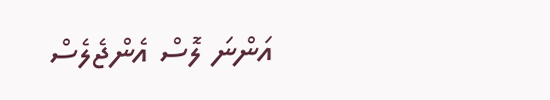އަންނަ ލޮސް އެންޖެލެސް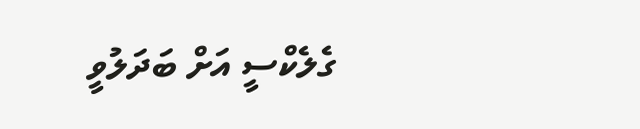ގެލެކްސީ އަށް ބަދަލުވީ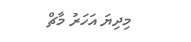މިދިޔަ އަހަރު މާޗް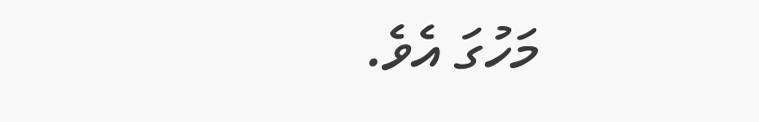މަހުގަ އެވެ.